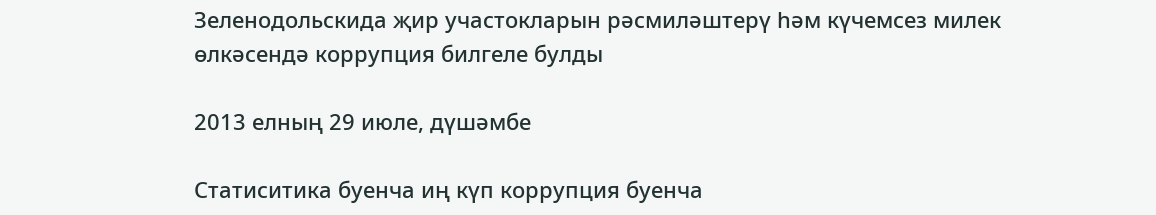Зеленодольскида җир участокларын рәсмиләштерү һәм күчемсез милек өлкәсендә коррупция билгеле булды

2013 елның 29 июле, дүшәмбе

Статиситика буенча иң күп коррупция буенча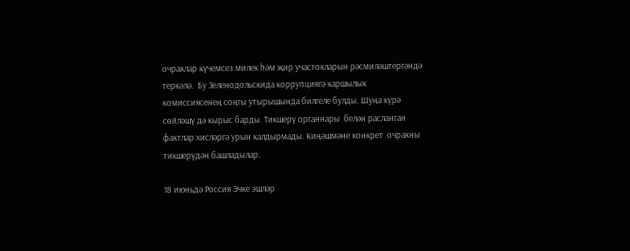очраклар күчемсез милек һәм җир участокларын рәсмиләштергәндә теркәлә.  Бу Зеленодольскида коррупциягә каршылык комиссиясенең соңгы утырышында билгеле булды. Шуңа күрә сөйләшү дә кырыс барды. Тикшерү органнары  белән расланган фактлар хисләргә урын калдырмады. Киңәшмәне конкрет  очракны тикшерүдән башладылар.

18 июньдә Россия Эчке эшләр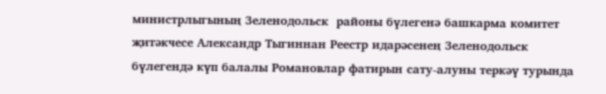министрлыгының Зеленодольск  районы бүлегенә башкарма комитет җитәкчесе Александр Тыгиннан Реестр идарәсенең Зеленодольск  бүлегендә күп балалы Романовлар фатирын сату-алуны теркәү турында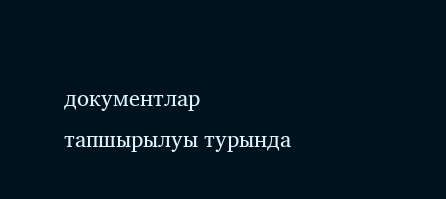документлар тапшырылуы турында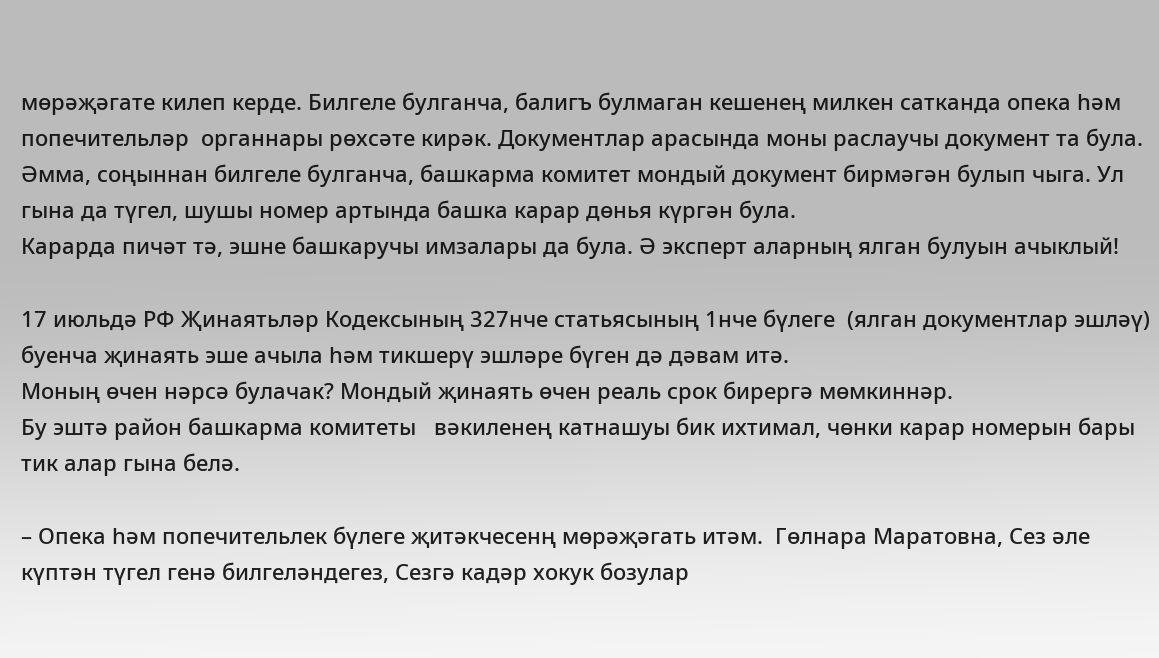мөрәҗәгате килеп керде. Билгеле булганча, балигъ булмаган кешенең милкен сатканда опека һәм попечительләр  органнары рөхсәте кирәк. Документлар арасында моны раслаучы документ та була. Әмма, соңыннан билгеле булганча, башкарма комитет мондый документ бирмәгән булып чыга. Ул гына да түгел, шушы номер артында башка карар дөнья күргән була.
Карарда пичәт тә, эшне башкаручы имзалары да була. Ә эксперт аларның ялган булуын ачыклый!

17 июльдә РФ Җинаятьләр Кодексының 327нче статьясының 1нче бүлеге  (ялган документлар эшләү)  буенча җинаять эше ачыла һәм тикшерү эшләре бүген дә дәвам итә.
Моның өчен нәрсә булачак? Мондый җинаять өчен реаль срок бирергә мөмкиннәр.
Бу эштә район башкарма комитеты   вәкиленең катнашуы бик ихтимал, чөнки карар номерын бары тик алар гына белә.

– Опека һәм попечительлек бүлеге җитәкчесенң мөрәҗәгать итәм.  Гөлнара Маратовна, Сез әле күптән түгел генә билгеләндегез, Сезгә кадәр хокук бозулар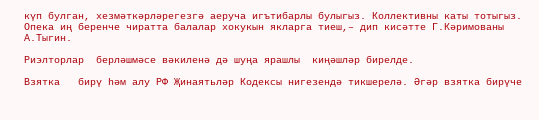күп булган, хезмәткәрләрегезгә аеруча игътибарлы булыгыз. Коллективны каты тотыгыз. Опека иң беренче чиратта балалар хокукын якларга тиеш,– дип кисәтте Г.Кәримованы А.Тыгин.

Риэлторлар  берләшмәсе вәкиленә дә шуңа ярашлы  киңәшләр бирелде.

Взятка   бирү һәм алу РФ Җинаятьләр Кодексы нигезендә тикшерелә. Әгәр взятка бирүче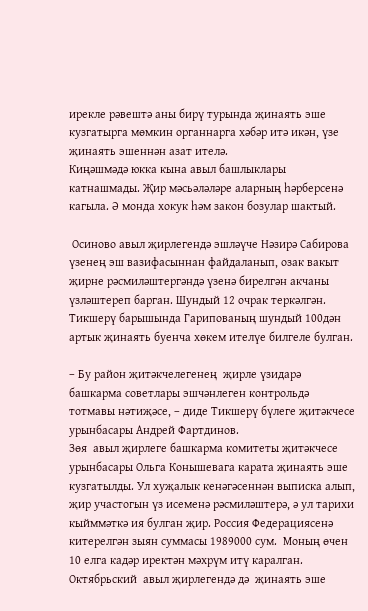ирекле рәвештә аны бирү турында җинаять эше кузгатырга мөмкин органнарга хәбәр итә икән, үзе җинаять эшеннән азат ителә.
Киңәшмәдә юкка кына авыл башлыклары катнашмады. Җир мәсьәләләре аларның һәрберсенә кагыла. Ә монда хокук һәм закон бозулар шактый.

 Осиново авыл җирлегендә эшләүче Нәзирә Сабирова үзенең эш вазифасыннан файдаланып, озак вакыт җирне рәсмиләштергәндә үзенә бирелгән акчаны үзләштереп барган. Шундый 12 очрак теркәлгән. Тикшерү барышында Гарипованың шундый 100дән артык җинаять буенча хөкем ителүе билгеле булган.

– Бу район җитәкчелегенең  җирле үзидарә башкарма советлары эшчәнлеген контрольдә тотмавы нәтиҗәсе, – диде Тикшерү бүлеге җитәкчесе урынбасары Андрей Фартдинов.
Зөя  авыл җирлеге башкарма комитеты җитәкчесе урынбасары Ольга Конышевага карата җинаять эше кузгатылды. Ул хуҗалык кенәгәсеннән выписка алып, җир участогын үз исеменә рәсмиләштерә, ә ул тарихи кыйммәткә ия булган җир. Россия Федерациясенә китерелгән зыян суммасы 1989000 сум.  Моның өчен 10 елга кадәр иректән мәхрүм итү каралган.
Октябрьский  авыл җирлегендә дә  җинаять эше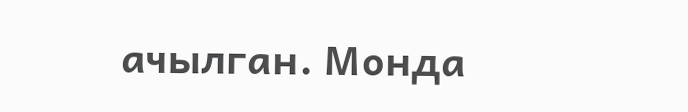ачылган. Монда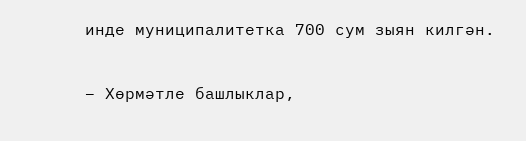инде муниципалитетка 700 сум зыян килгән.

– Хөрмәтле башлыклар,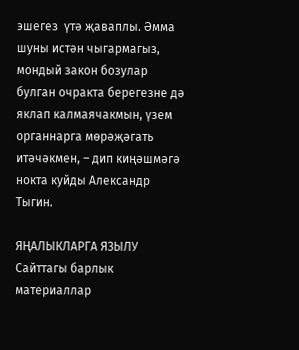эшегез  үтә җаваплы. Әмма шуны истән чыгармагыз, мондый закон бозулар булган очракта берегезне дә яклап калмаячакмын, үзем органнарга мөрәҗәгать итәчәкмен, – дип киңәшмәгә нокта куйды Александр Тыгин.

ЯҢАЛЫКЛАРГА ЯЗЫЛУ
Сайттагы барлык материаллар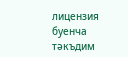лицензия буенча тәкъдим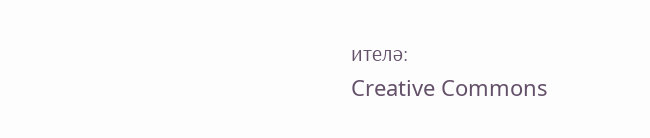ителә:
Creative Commons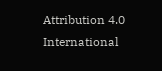Attribution 4.0 International